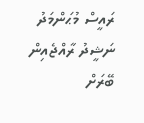ރައީސް މުޙަންމަދު ނަޝީދު ރާއްޖެއިން ބޭރަށް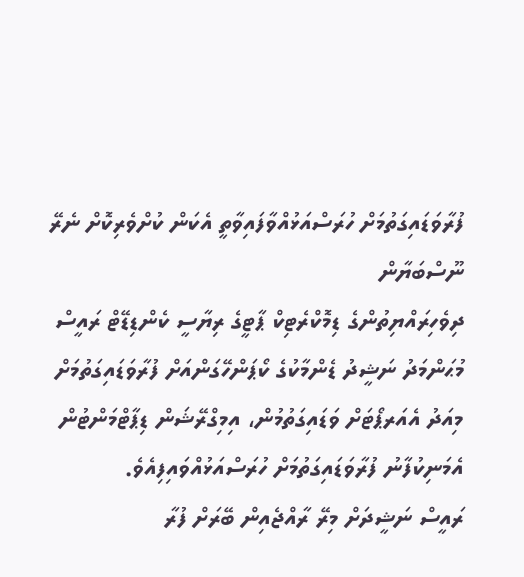ފުރާވަޑައިގަތުމަށް ހުރަސްއަޅުއްވާފައިވާތީ އެކަން ކުށްވެރިކޮށް ނެރޭ ނޫސްބަޔާން
ދިވެހިރައްޔިތުންގެ ޑިމޮކްރެޓިކް ޕާޓީގެ ރިޔާސީ ކެންޑިޑޭޓް ރައީސް މުޙަންމަދު ނަޝީދު ޑެންމާކުގެ ކޯޕަންހޭގަންއަށް ފުރާވަޑައިގަތުމަށް މިއަދު އެއަރޕޯޓަށް ވަޑައިގަތުމުން، އިމިގްރޭޝަން ޑިޕާޓްމަންޓުން އެމަނިކުފާނު ފުރާވަޑައިގަތުމަށް ހުރަސްއަޅުއްވައިފިއެވެ.
ރައީސް ނަޝީދަށް މިރޭ ރާއްޖެއިން ބޭރަށް ފުރާ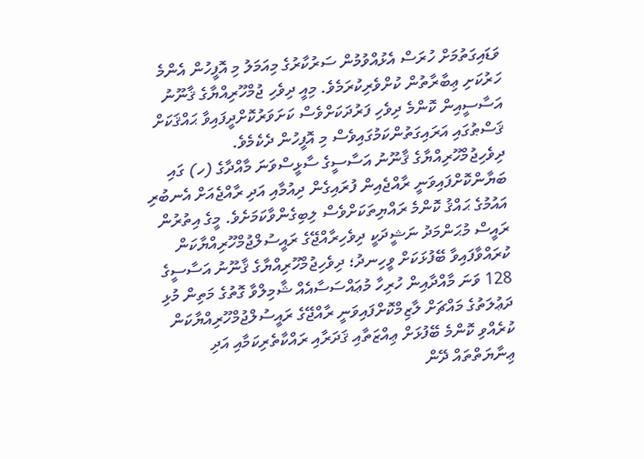ވަޑައިގަތުމަށް ހުރަސް އެޅުއްވުމުން ސަރުކާރުގެ މިއަމަލު މި އޮފީހުން އެންމެ ހަރުކަށި ޢިބާރާތުން ކުށްވެރިކުރަމެވެ. މިއީ ދިވެހި ޖުމްހޫރިއްޔާގެ ޤާނޫނު އަސާސީއިން ކޮންމެ ދިވެހި ފަރުދަކަށްވެސް ކަށަވަރުކޮށްދީފައިވާ ޙައްޤަކަށް ޤަސްޠުގައި އަރައިގަތުންކަމުގައިވެސް މި އޮފީހުން ދެކެމެވެ. ދިވެހިޖުމްހޫރިއްޔާގެ ޤާނޫނު އަސާސީގެ ސާޅީސްވަނަ މާއްދާގެ (ހ) ގައި ބަޔާންކޮށްފައިވަނީ ރާއްޖެއިން ފުރައިގެން ދިއުމާއި އަދި ރާއްޖެއަށް އެނބުރި އައުމުގެ ޙައްޤު ކޮންމެ ރައްޔިތަކަށްވެސް ލިބިގެންވާކަމަށެވެ. މީގެ އިތުރުން ރައީސް މުޙަންމަދު ނަޝީދަކީ ދިވެހިރާއްޖޭގެ ރައީސުލްޖުމްހޫރިއްޔާކަން ކުރައްވާފައިވާ ބޭފުޅަކަށް ވީހިނދު؛ ދިވެހިޖުމްހޫރިއްޔާގެ ޤާނޫނު އަސާސީގެ 128 ވަނަ މާއްދާއިން ހުރިހާ މުޢައްސަސާއެއް ޝާމިލްވާ ގޮތުގެ މަތިން މުޅި ދަޢުލަތުގެ މައްޗަށް ލާޒިމްކޮށްފައިވަނީ ރާއްޖޭގެ ރައީސުލްޖުމްހޫރިއްޔާކަން ކުރެއްވި ކޮންމެ ބޭފުޅަށް ޢިއްޒަތާއި ޤަދަރާއި ރައްކާތެރިކަމާއި އަދި ޢިނާޔަތްތައް ދޭން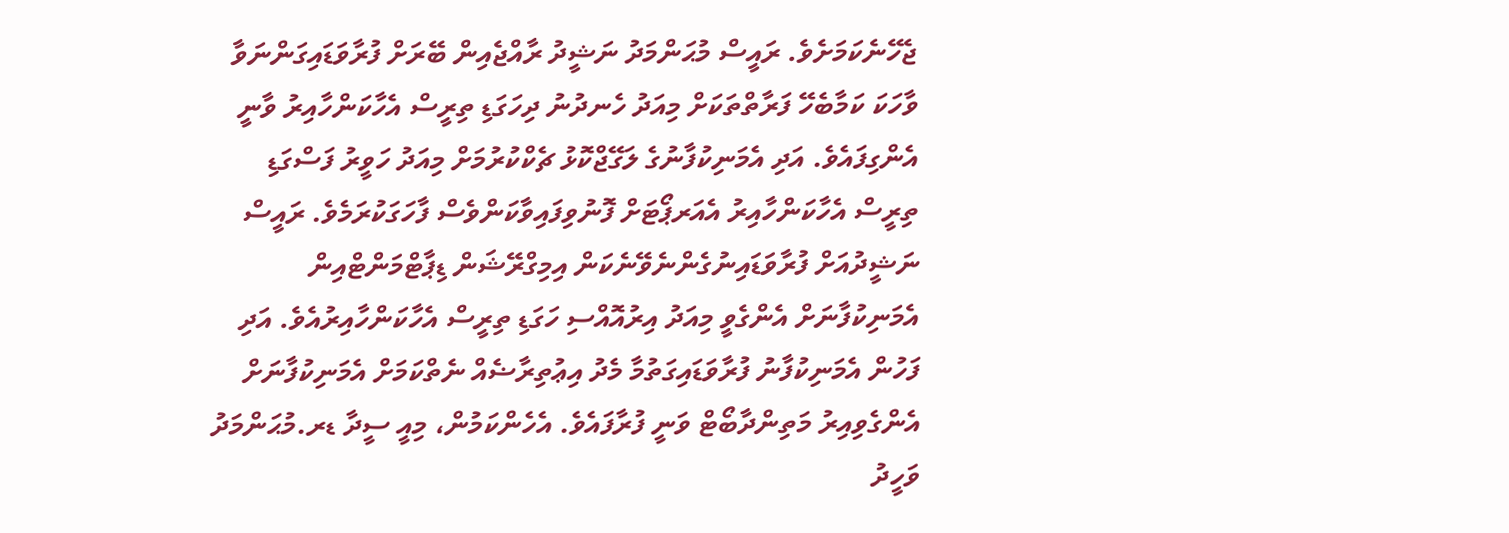ޖެހޭނެކަމަށެވެ. ރައީސް މުޙަންމަދު ނަޝީދު ރާއްޖެއިން ބޭރަށް ފުރާވަޑައިގަންނަވާ ވާހަކަ ކަމާބެހޭ ފަރާތްތަކަށް މިއަދު ހެނދުނު ދިހަގަޑި ތިރީސް އެހާކަންހާއިރު ވާނީ އެންގިފައެވެ. އަދި އެމަނިކުފާނުގެ ލަގޭޖްކޮޅު ޗެކްކުރުމަށް މިއަދު ހަވީރު ފަސްގަޑި ތިރީސް އެހާކަންހާއިރު އެއަރޕޯޓަށް ފޮނުވިފައިވާކަންވެސް ފާހަގަކުރަމެވެ. ރައީސް ނަޝީދުއަށް ފުރާވަޑައިނުގެންނެވޭނެކަން އިމިގްރޭޝަން ޑިޕާޓްމަންޓްއިން އެމަނިކުފާނަށް އެންގެވީ މިއަދު އިރުއޮއްސި ހަގަޑި ތިރީސް އެހާކަންހާއިރުއެވެ. އަދި ފަހުން އެމަނިކުފާނު ފުރާވަޑައިގަތުމާ މެދު އިޢުތިރާޟެއް ނެތްކަމަށް އެމަނިކުފާނަށް އެންގެވިއިރު މަތިންދާބޯޓް ވަނީ ފުރާފައެވެ. އެހެންކަމުން، މިއީ ސީދާ ޑރ.މުޙަންމަދު ވަހީދު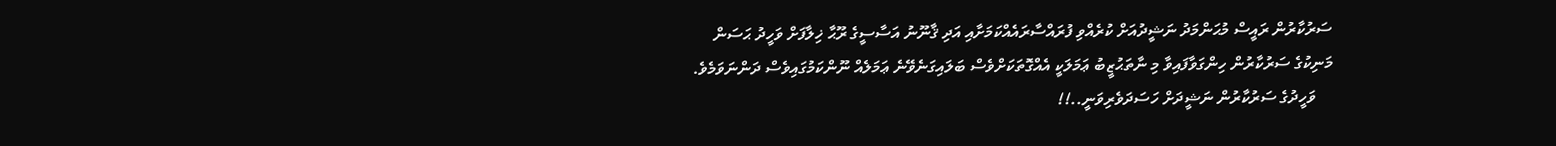ސަރުކާރުން ރައީސް މުޙަންމަދު ނަޝީދުއަށް ކުރެއްވި ފުރައްސާރައެއްކަމަށާއި އަދި ޤާނޫނު އަސާސީގެ ރޫޙާ ޚިލާފަށް ވަހީދު ޙަސަން މަނިކުގެ ސަރުކާރުން ހިންގަވާފައިވާ މި ނާތަޙުޒީބު ޢަމަލަކީ އެއްގޮތަކަށްވެސް ބަލައިގަނެވޭނެ ޢަމަލެއް ނޫންކަމުގައިވެސް ދަންނަވަމެވެ.
    ވަހީދުގެ ސަރުކާރުން ނަޝީދަށް ހަސަދަވެރިވަނީ..!!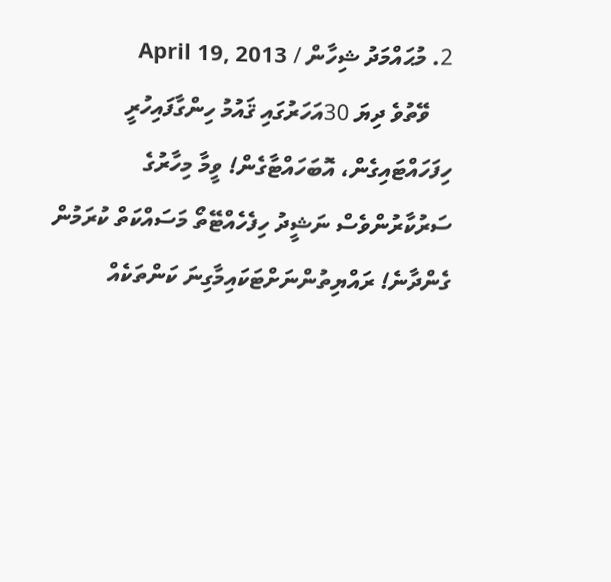2. މުޙައްމަދު ޝިހާން / April 19, 2013
    ވޭތުވެ ދިޔަ 30އަހަރުގައި ޤައުމު ހިންގާފައިހުރީ ހިފަހައްޓައިގެން، އޮބަހައްޓާގެން! ވީމާ މިހާރުގެ ސަރުކާރުންވެސް ނަޝީދު ހިފެހެއްޓޭތޯ މަސައްކަތް ކުރަމުން ގެންދާނެ! ރައްޔިތުންނަށްޓަކައިމާގިނަ ކަންތަކެއް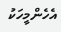އެހެންމީހަކު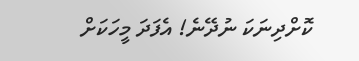ކޮށްދިނަކަ ނުދޭނެ! އެފަދަ މީހަކަށް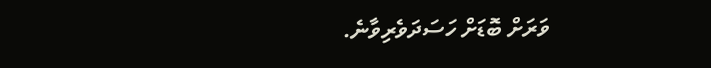ވަރަށް ބޮޑަށް ހަސަދަވެރިވާނެ.